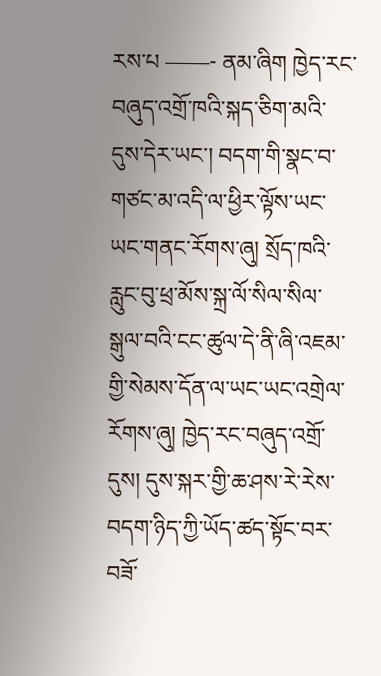རས་པ ——- ནམ་ཞིག ཁྱེད་རང་བཞུད་འགྲོ་ཁའི་སྐད་ཅིག་མའི་དུས་དེར་ཡང་། བདག་གི་སྣང་བ་གཙང་མ་འདི་ལ་ཕྱིར་ལྟོས་ཡང་ཡང་གནང་རོགས་ཞུ། སྲོད་ཁའི་རླུང་བུ་ཕྲ་མོས་སྐྲ་ལོ་སིལ་སིལ་སྒུལ་བའི་ངང་ཚུལ་དེ་ནི་ཞི་འཇམ་གྱི་སེམས་དོན་ལ་ཡང་ཡང་འགྲེལ་རོགས་ཞུ། ཁྱེད་རང་བཞུད་འགྲོ་དུས། དུས་སྐར་གྱི་ཆ་ཤས་རེ་རེས་བདག་ཉིད་ཀྱི་ཡོད་ཚད་སྟོང་བར་བཟོ་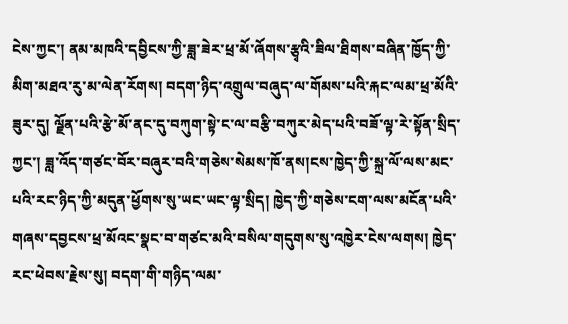ངེས་ཀྱང་། ནམ་མཁའི་དབྱིངས་ཀྱི་ཟླ་ཟེར་ཕྲ་མོ་ཞོགས་རྩྭའི་ཟིལ་ཐིགས་བཞིན་ཁྱོད་ཀྱི་མིག་མཐའ་རུ་མ་ལེན་རོགས། བདག་ཉིད་འགྲུལ་བཞུད་ལ་གོམས་པའི་རྐང་ལམ་ཕྲ་མོའི་ཟུར་དུ། ལྗོན་པའི་རྩེ་མོ་ནང་དུ་བཀུག་སྟེ་ང་ལ་བརྩི་བཀུར་མེད་པའི་བཟོ་ལྟ་རེ་སྟོན་སྲིད་ཀྱང་། ཟླ་འོད་གཙང་བོར་བཞུར་བའི་གཅེས་སེམས་ཁོ་ནས།ངས་ཁྱེད་ཀྱི་སྐྲ་ལོ་ལས་མང་པའི་རང་ཉིད་ཀྱི་མདུན་ཕྱོགས་སུ་ཡང་ཡང་ལྟ་སྲིད། ཁྱེད་ཀྱི་གཅེས་ངག་ལས་མངོན་པའི་གཞས་དབྱངས་ཕྲ་མོའང་སྣང་བ་གཙང་མའི་བསིལ་གདུགས་སུ་འཁྱེར་ངེས་ལགས། ཁྱེད་རང་ཕེབས་རྗེས་སུ། བདག་གི་གཉིད་ལམ་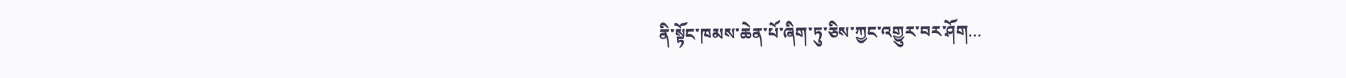ནི་སྟོང་ཁམས་ཆེན་པོ་ཞིག་ཏུ་ཅིས་ཀྱང་འགྱུར་བར་ཤོག…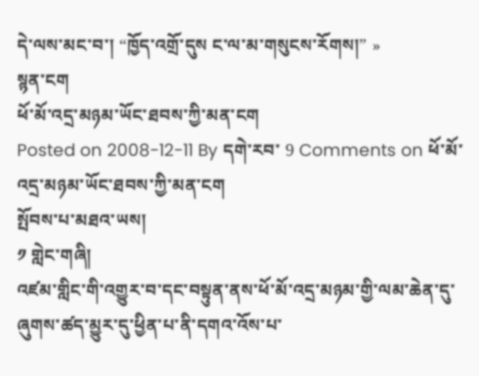དེ་ལས་མང་བ་། “ཁྱོད་འགྲོ་དུས ང་ལ་མ་གསུངས་རོགས།” »
སྙན་ངག
ཕོ་མོ་འདྲ་མཉམ་ཡོང་ཐབས་ཀྱི་མན་ངག
Posted on 2008-12-11 By དགེ་རབ་ 9 Comments on ཕོ་མོ་འདྲ་མཉམ་ཡོང་ཐབས་ཀྱི་མན་ངག
སྤོབས་པ་མཐའ་ཡས།
༡ གླེང་གཞི།
འཛམ་གླིང་གི་འགྱུར་བ་དང་བསྟུན་ནས་ཕོ་མོ་འདྲ་མཉམ་གྱི་ལམ་ཆེན་དུ་ཞུགས་ཚད་མྱུར་དུ་ཕྱིན་པ་ནི་དགའ་འོས་པ་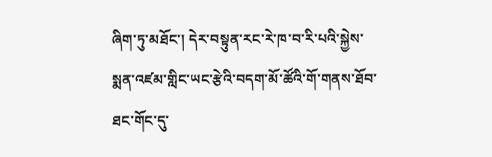ཞིག་ཏུ་མཐོང་། དེར་བསྟུན་རང་རེ་ཁ་བ་རི་པའི་སྐྱེས་སྨན་འཛམ་གླིང་ཡང་རྩེའི་བདག་མོ་ཚོའི་གོ་གནས་ཐོབ་ཐང་གོང་དུ་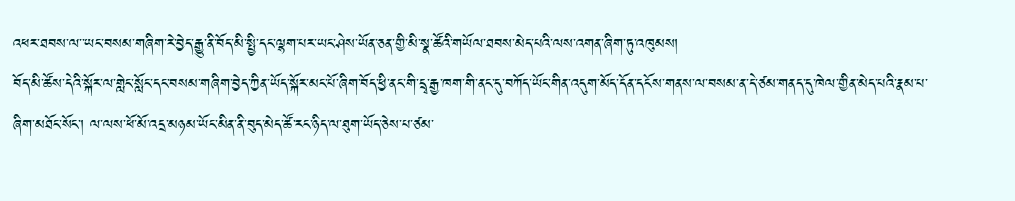འཕར་ཐབས་ལ་་ཡང་བསམ་གཞིག་རེ་བྱེད་རྒྱུ་ནི་བོད་མི་སྤྱི་དང་ལྷག་པར་ཡང་ཤེས་ཡོན་ཅན་གྱི་མི་སྣ་ཚོའི་གཡོལ་ཐབས་མེད་པའི་ལས་འགན་ཞིག་ཏུ་འཁུམས།
བོད་མི་ཚོས་དེའི་སྐོར་ལ་གླེང་སློང་དང་བསམ་གཞིག་བྱེད་ཀྱིན་ཡོད་སྐོར་མང་པོ་ཞིག་བོད་ཕྱི་ནང་གི་དྲྭ་རྒྱ་ཁག་གི་ནང་དུ་བཀོད་ཡོང་གིན་འདུག་མོད་དོན་དངོས་གནས་ལ་བསམ་ན་དེ་ཙམ་གནད་དུ་ཁེལ་གྱིན་མེད་པའི་རྣམ་པ་ཞིག་མཐོང་སོང་། ལ་ལས་ཕོ་མོ་འདྲ་མཉམ་ཡོང་མིན་ནི་བུད་མེད་ཚོ་རང་ཉིད་ལ་ཐུག་ཡོད་ཅེས་པ་ཙམ་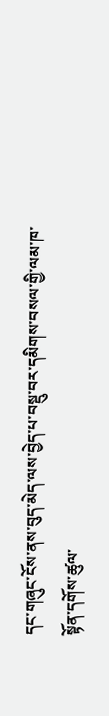དང་གཞུང་ངོས་ནས་བུད་མེད་ལས་བྱེད་པ་བསྡུ་བར་དམིགས་བསལ་གྱི་ལམ་ཁ་སྟོན་དགོས་ཚུལ་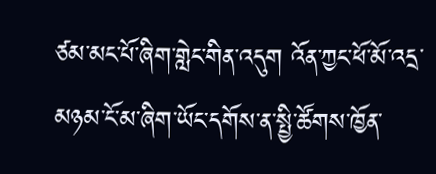ཙམ་མང་པོ་ཞིག་གླེང་གིན་འདུག འོན་ཀྱང་ཕོ་མོ་འདྲ་མཉམ་ངོ་མ་ཞིག་ཡོང་དགོས་ན་སྤྱི་ཚོགས་ཁྱོན་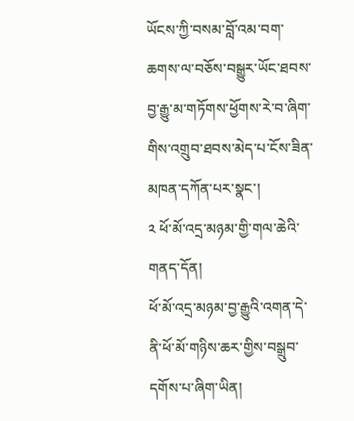ཡོངས་ཀྱི་བསམ་བློ་འམ་བག་ཆགས་ལ་བཅོས་བསྒྱུར་ཡོང་ཐབས་བྱ་རྒྱུ་མ་གཏོགས་ཕྱོགས་རེ་བ་ཞིག་གིས་འགྲུབ་ཐབས་མེད་པ་ངོས་ཟིན་མཁན་དཀོན་པར་སྣང་།
༢ ཕོ་མོ་འདྲ་མཉམ་གྱི་གལ་ཆེའི་གནད་དོན།
ཕོ་མོ་འདྲ་མཉམ་བྱ་རྒྱུའི་འགན་དེ་ནི་ཕོ་མོ་གཉིས་ཆར་གྱིས་བསྒྲུབ་དགོས་པ་ཞིག་ཡིན།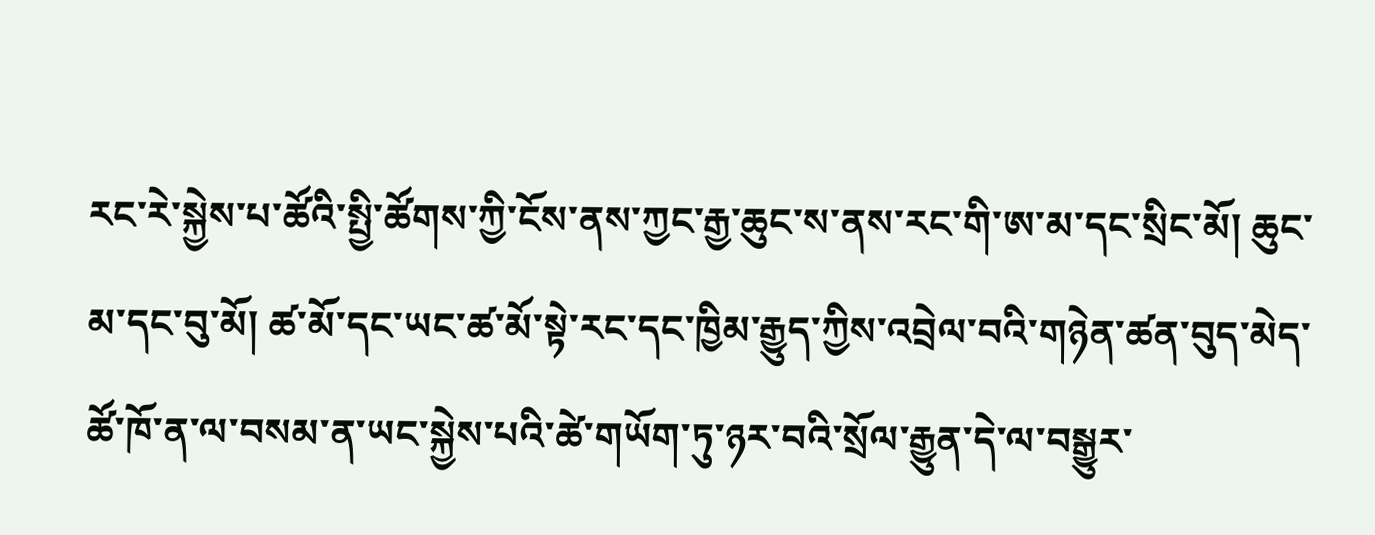རང་རེ་སྐྱེས་པ་ཚོའི་སྤྱི་ཚོགས་ཀྱི་ངོས་ནས་ཀྱང་རྒྱ་ཆུང་ས་ནས་རང་གི་ཨ་མ་དང་སྲིང་མོ། ཆུང་མ་དང་བུ་མོ། ཚ་མོ་དང་ཡང་ཚ་མོ་སྟེ་རང་དང་ཁྱིམ་རྒྱུད་ཀྱིས་འབྲེལ་བའི་གཉེན་ཚན་བུད་མེད་ཚོ་ཁོ་ན་ལ་བསམ་ན་ཡང་སྐྱེས་པའི་ཚེ་གཡོག་ཏུ་ཉར་བའི་སྲོལ་རྒྱུན་དེ་ལ་བསྒྱུར་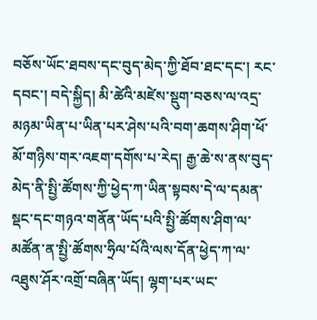བཅོས་ཡོང་ཐབས་དང་བུད་མེད་ཀྱི་ཐོབ་ཐང་དང་། རང་དབང་། བདེ་སྐྱིད། མི་ཚེའི་མཛེས་སྡུག་བཅས་ལ་འདྲ་མཉམ་ཡིན་པ་ཡིན་པར་ཤེས་པའི་བག་ཆགས་ཤིག་ཕོ་མོ་གཉིས་གར་འཇག་དགོས་པ་རེད། རྒྱ་ཆེ་ས་ནས་བུད་མེད་ནི་སྤྱི་ཚོགས་ཀྱི་ཕྱེད་ཀ་ཡིན་སྟབས་དེ་ལ་དམན་སྡང་དང་གཉའ་གནོན་ཡོད་པའི་སྤྱི་ཚོགས་ཤིག་ལ་མཚོན་ན་སྤྱི་ཚོགས་ཧྲིལ་པོའི་ལས་དོན་ཕྱེད་ཀ་ལ་འཐུས་ཤོར་འགྲོ་བཞིན་ཡོད། ལྷག་པར་ཡང་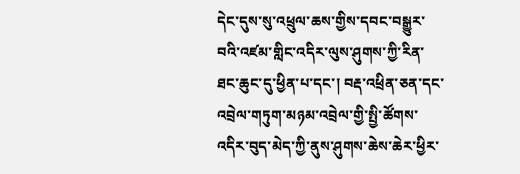དེང་དུས་སུ་འཕྲུལ་ཆས་གྱིས་དབང་བསྒྱུར་བའི་འཛམ་གླིང་འདིར་ལུས་ཤུགས་ཀྱི་རིན་ཐང་ཆུང་དུ་ཕྱིན་པ་དང་། བརྡ་འཕྲིན་ཅན་དང་འབྲེལ་གཏུག་མཉམ་འབྲེལ་གྱི་སྤྱི་ཚོགས་འདིར་བུད་མེད་ཀྱི་ནུས་ཤུགས་ཆེས་ཆེར་ཕྱིར་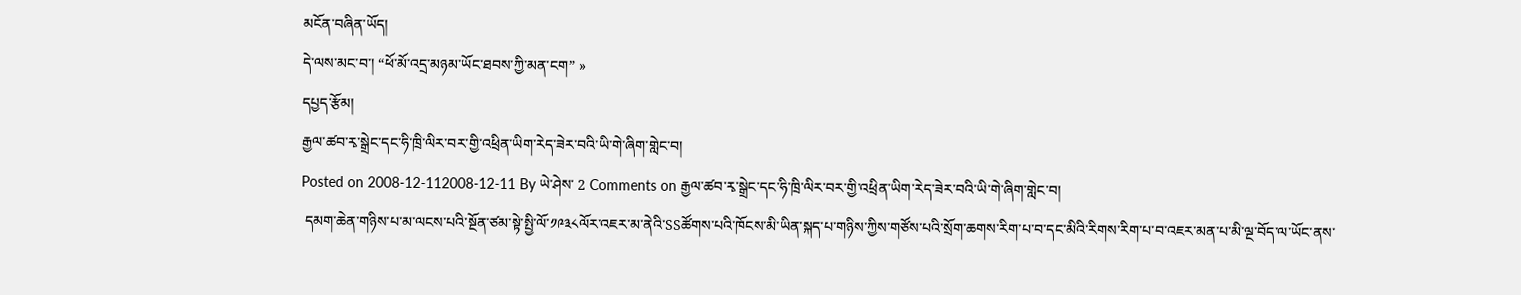མངོན་བཞིན་ཡོད།
དེ་ལས་མང་བ་། “ཕོ་མོ་འདྲ་མཉམ་ཡོང་ཐབས་ཀྱི་མན་ངག” »
དཔྱད་རྩོམ།
རྒྱལ་ཚབ་རྭ་སྒྲེང་དང་ཧི་ཁྲི་ལིར་བར་གྱི་འཕྲིན་ཡིག་རེད་ཟེར་བའི་ཡི་གེ་ཞིག་གླེང་བ།
Posted on 2008-12-112008-12-11 By ཡེ་ཤེས་ 2 Comments on རྒྱལ་ཚབ་རྭ་སྒྲེང་དང་ཧི་ཁྲི་ལིར་བར་གྱི་འཕྲིན་ཡིག་རེད་ཟེར་བའི་ཡི་གེ་ཞིག་གླེང་བ།
 དམག་ཆེན་གཉིས་པ་མ་ལངས་པའི་སྔོན་ཙམ་སྟེ་སྤྱི་ལོ་༡༩༣༨ལོར་འཇར་མ་ནེའི་SSཚོགས་པའི་ཁོངས་མི་ཡིན་སྐད་པ་གཉིས་ཀྱིས་གཙོས་པའི་སྲོག་ཆགས་རིག་པ་བ་དང་མིའི་རིགས་རིག་པ་བ་འཇར་མན་པ་མི་ལྔ་བོད་ལ་ཡོང་ནས་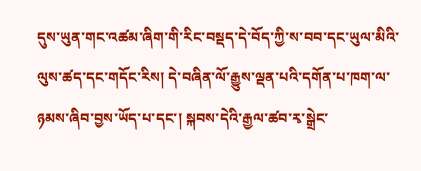དུས་ཡུན་གང་འཚམ་ཞིག་གི་རིང་བསྡད་དེ་བོད་ཀྱི་ས་བབ་དང་ཡུལ་མིའི་ལུས་ཚད་དང་གདོང་རིས། དེ་བཞིན་ལོ་རྒྱུས་ལྡན་པའི་དགོན་པ་ཁག་ལ་ཉམས་ཞིབ་བྱས་ཡོད་པ་དང་། སྐབས་དེའི་རྒྱལ་ཚབ་རྭ་སྒྲེང་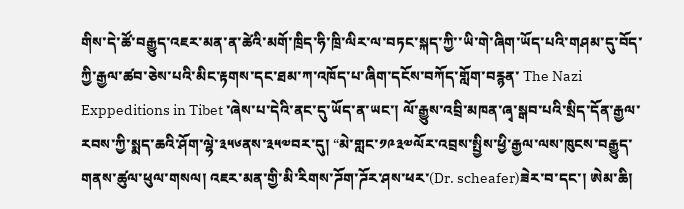གིས་དེ་ཚོ་བརྒྱུད་འཇར་མན་ན་ཚེའི་མགོ་ཁྲིད་ཧི་ཁྲི་ལིར་ལ་བཏང་སྐད་ཀྱི་་ཡི་གེ་ཞིག་ཡོད་པའི་གཤམ་དུ་བོད་ཀྱི་རྒྱལ་ཚབ་ཅེས་པའི་མིང་རྟགས་དང་ཐམ་ཀ་འཁོད་པ་ཞིག་དངོས་བཀོད་གློག་བརྙན་ The Nazi Exppeditions in Tibet ་ཞེས་པ་དེའི་ནང་དུ་ཡོད་ན་ཡང་། ལོ་རྒྱུས་འབྲི་མཁན་ཞྭ་སྒབ་པའི་སྲིད་དོན་རྒྱལ་རབས་ཀྱི་སྨད་ཆའི་ཤོག་ལྷེ་༣༥༦ནས་༣༥༧བར་དུ། “མེ་གླང་༡༩༣༧ལོར་འབྲས་སྤྱིས་ཕྱི་རྒྱལ་ལས་ཁུངས་བརྒྱུད་གནས་ཚུལ་ཕུལ་གསལ། འཇར་མན་གྱི་མི་རིགས་ཌོག་ཌོར་ཤས་ཕར་(Dr. scheafer)ཟེར་བ་དང་། ཨེམ་ཆི།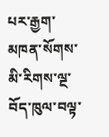པར་རྒྱག་མཁན་སོགས་མི་རིགས་ལྔ་བོད་ཁུལ་བལྟ་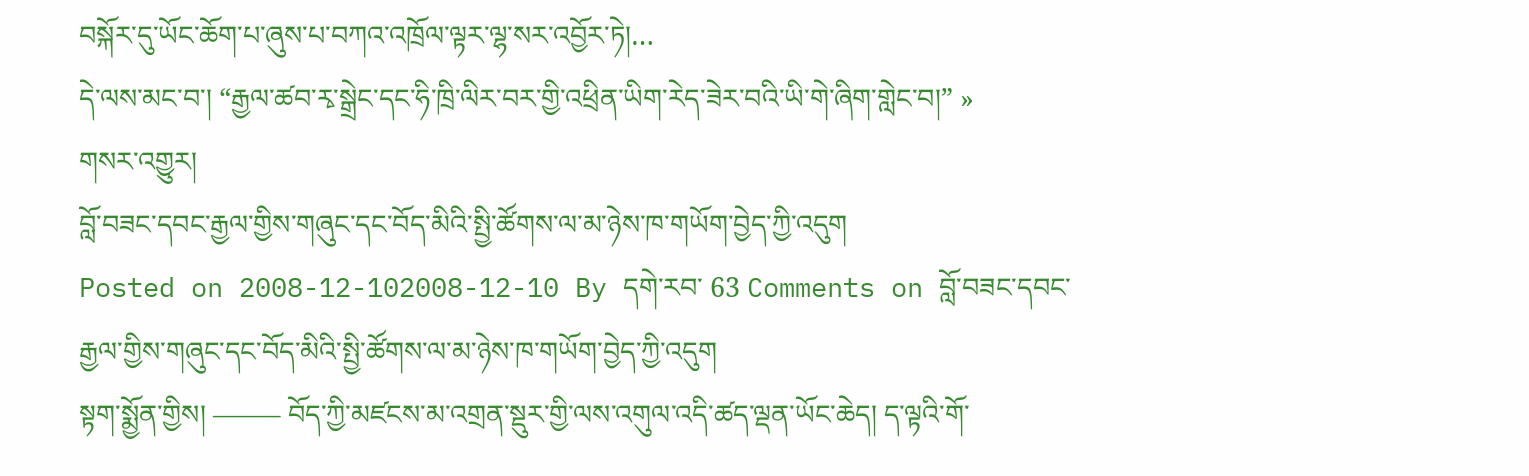བསྐོར་དུ་ཡོང་ཆོག་པ་ཞུས་པ་བཀའ་འཁྲོལ་ལྟར་ལྷ་སར་འབྱོར་ཏེ།…
དེ་ལས་མང་བ་། “རྒྱལ་ཚབ་རྭ་སྒྲེང་དང་ཧི་ཁྲི་ལིར་བར་གྱི་འཕྲིན་ཡིག་རེད་ཟེར་བའི་ཡི་གེ་ཞིག་གླེང་བ།” »
གསར་འགྱུར།
བློ་བཟང་དབང་རྒྱལ་གྱིས་གཞུང་དང་བོད་མིའི་སྤྱི་ཚོགས་ལ་མ་ཉེས་ཁ་གཡོག་བྱེད་ཀྱི་འདུག
Posted on 2008-12-102008-12-10 By དགེ་རབ་ 63 Comments on བློ་བཟང་དབང་རྒྱལ་གྱིས་གཞུང་དང་བོད་མིའི་སྤྱི་ཚོགས་ལ་མ་ཉེས་ཁ་གཡོག་བྱེད་ཀྱི་འདུག
སྟག་སྨྱོན་གྱིས། ——– བོད་ཀྱི་མཛངས་མ་འགྲན་སྡུར་གྱི་ལས་འགུལ་འདི་ཚད་ལྡན་ཡོང་ཆེད། ད་ལྟའི་གོ་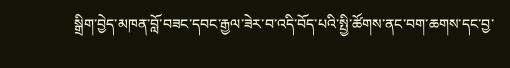སྒྲིག་བྱེད་མཁན་བློ་བཟང་དབང་རྒྱལ་ཟེར་བ་འདི་བོད་པའི་སྤྱི་ཚོགས་ནང་བག་ཆགས་དང་བྱ་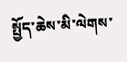སྤྱོད་ཆེས་མི་ལེགས་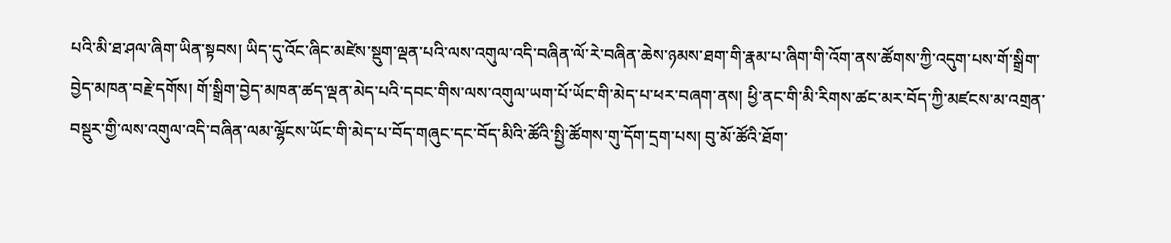པའི་མི་ཐ་ཤལ་ཞིག་ཡིན་སྟབས། ཡིད་དུ་འོང་ཞིང་མཛེས་སྡུག་ལྡན་པའི་ལས་འགུལ་འདི་བཞིན་ལོ་རེ་བཞིན་ཆེས་ཉམས་ཐག་གི་རྣམ་པ་ཞིག་གི་འོག་ནས་ཚོགས་ཀྱི་འདུག་པས་གོ་སྒྲིག་བྱེད་མཁན་བརྗེ་དགོས། གོ་སྒྲིག་བྱེད་མཁན་ཚད་ལྡན་མེད་པའི་དབང་གིས་ལས་འགུལ་ཡག་པོ་ཡོང་གི་མེད་པ་ཕར་བཞག་ནས། ཕྱི་ནང་གི་མི་རིགས་ཚང་མར་བོད་ཀྱི་མཛངས་མ་འགྲན་བསྡུར་གྱི་ལས་འགུལ་འདི་བཞིན་ལམ་ལྷོངས་ཡོང་གི་མེད་པ་བོད་གཞུང་དང་བོད་མིའི་ཚོའི་སྤྱི་ཚོགས་གུ་དོག་དྲག་པས། བུ་མོ་ཚོའི་ཐོག་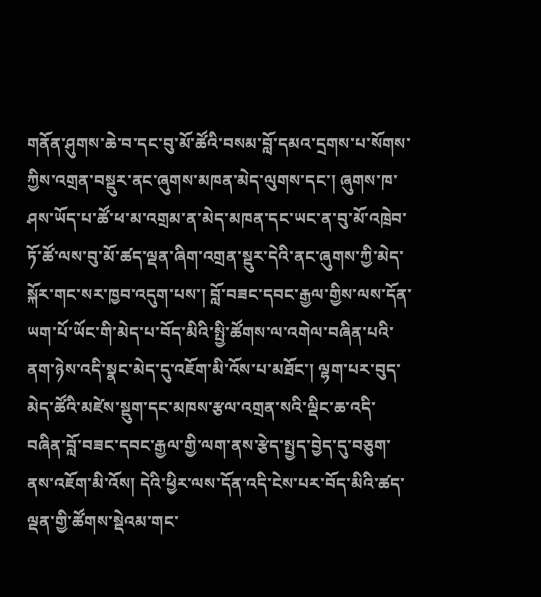གནོན་ཤུགས་ཆེ་བ་དང་བུ་མོ་ཚོའི་བསམ་བློ་དམའ་དྲགས་པ་སོགས་ཀྱིས་འགྲན་བསྡུར་ནང་ཞུགས་མཁན་མེད་ལུགས་དང་། ཞུགས་ཁ་ཤས་ཡོད་པ་ཚོ་ཕ་མ་འགྲམ་ན་མེད་མཁན་དང་ཡང་ན་བུ་མོ་འཁྲེབ་ཏོ་ཚོ་ལས་བུ་མོ་ཚད་ལྡན་ཞིག་འགྲན་སྡུར་དེའི་ནང་ཞུགས་ཀྱི་མེད་སྐོར་གང་སར་ཁྱབ་འདུག་པས་། བློ་བཟང་དབང་རྒྱལ་གྱིས་ལས་དོན་ཡག་པོ་ཡོང་གི་མེད་པ་བོད་མིའི་སྤྱི་ཚོགས་ལ་འགེལ་བཞིན་པའི་ནག་ཉེས་འདི་སྣང་མེད་དུ་འཇོག་མི་འོས་པ་མཐོང་། ལྷག་པར་བུད་མེད་ཚོའི་མཛེས་སྡུག་དང་མཁས་རྩལ་འགྲན་སའི་ལྡིང་ཆ་འདི་བཞིན་བློ་བཟང་དབང་རྒྱལ་གྱི་ལག་ནས་རྩེད་སྤྱད་བྱེད་དུ་བཅུག་ནས་འཇོག་མི་འོས། དེའི་ཕྱིར་ལས་དོན་འདི་ངེས་པར་བོད་མིའི་ཚད་ལྡན་གྱི་ཚོགས་སྡེའམ་གང་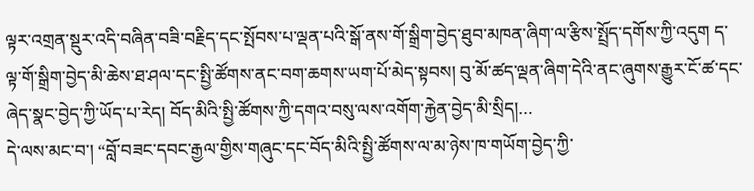ལྟར་འགྲན་སྡུར་འདི་བཞིན་བཟི་བརྗིད་དང་སྤོབས་པ་ལྡན་པའི་སྒོ་ནས་གོ་སྒྲིག་བྱེད་ཐུབ་མཁན་ཞིག་ལ་རྩིས་སྤྲོད་དགོས་ཀྱི་འདུག ད་ལྟ་གོ་སྒྲིག་བྱེད་མི་ཆེས་ཐ་ཤལ་དང་སྤྱི་ཚོགས་ནང་བག་ཆགས་ཡག་པོ་མེད་སྟབས། བུ་མོ་ཚད་ལྡན་ཞིག་དེའི་ནང་ཞུགས་རྒྱུར་ངོ་ཚ་དང་ཞེད་སྣང་བྱེད་ཀྱི་ཡོད་པ་རེད། བོད་མིའི་སྤྱི་ཚོགས་ཀྱི་དགའ་བསུ་ལས་འགོག་རྐྱེན་བྱེད་མི་སྲིད།…
དེ་ལས་མང་བ་། “བློ་བཟང་དབང་རྒྱལ་གྱིས་གཞུང་དང་བོད་མིའི་སྤྱི་ཚོགས་ལ་མ་ཉེས་ཁ་གཡོག་བྱེད་ཀྱི་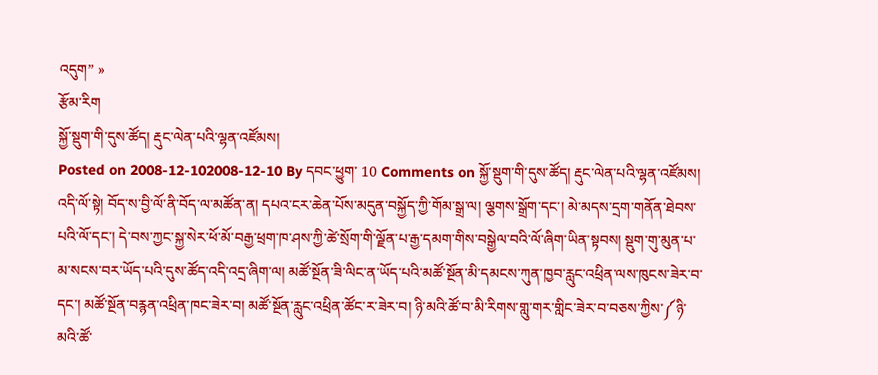འདུག” »
རྩོམ་རིག
སྐྱོ་སྡུག་གི་དུས་ཚོད། རྡུང་ལེན་པའི་ལྷན་འཛོམས།
Posted on 2008-12-102008-12-10 By དབང་ཕྱུག་ 10 Comments on སྐྱོ་སྡུག་གི་དུས་ཚོད། རྡུང་ལེན་པའི་ལྷན་འཛོམས།
འདི་ལོ་སྟེ། བོད་ས་བྱི་ལོ་ནི་བོད་ལ་མཚོན་ན། དཔའ་ངར་ཆེན་པོས་མདུན་བསྐྱོད་ཀྱི་གོམ་སྒྲ་ལ། ལྕགས་སྒྲོག་དང་། མེ་མདས་དྲག་གནོན་ཐེབས་པའི་ལོ་དང་། དེ་བས་ཀྱང་སྐྱ་སེར་ཕོ་མོ་བརྒྱ་ཕྲག་ཁ་ཤས་ཀྱི་ཚེ་སྲོག་གི་ལྗོན་པ་རྒྱ་དམག་གིས་བསྒྱེལ་བའི་ལོ་ཞིག་ཡིན་སྟབས། སྡུག་གུ་མུན་པ་མ་སངས་བར་ཡོད་པའི་དུས་ཚོད་འདི་འདྲ་ཞིག་ལ། མཚོ་སྔོན་ཟི་ལིང་ན་ཡོད་པའི་མཚོ་སྔོན་མི་དམངས་ཀུན་ཁྱབ་རླུང་འཕྲིན་ལས་ཁུངས་ཟེར་བ་དང་། མཚོ་སྔོན་བརྙན་འཕྲིན་ཁང་ཟེར་བ། མཚོ་སྔོན་རླུང་འཕྲིན་ཚོང་ར་ཟེར་བ། ཉི་མའི་ཚོ་བ་མི་རིགས་གླུ་གར་གླིང་ཟེར་བ་བཅས་ཀྱིས་༼ཉི་མའི་ཚོ་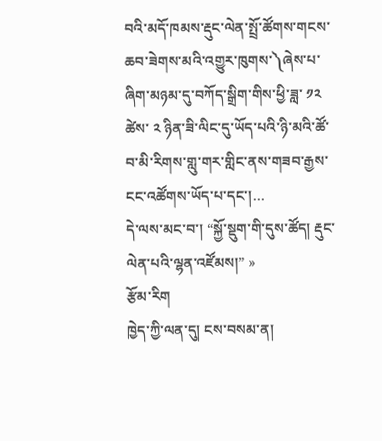བའི་མདོ་ཁམས་རྡུང་ལེན་སྤྲོ་ཚོགས་གངས་ཆབ་ཟེགས་མའི་འགྱུར་ཁུགས་༽ཞེས་པ་ཞིག་མཉམ་དུ་བཀོད་སྒྲིག་གིས་ཕྱི་ཟླ་ ༡༢ ཚེས་ ༢ ཉིན་ཟི་ལིང་དུ་ཡོད་པའི་ཉི་མའི་ཚོ་བ་མི་རིགས་གླུ་གར་གླིང་ནས་གཟབ་རྒྱས་ངང་འཚོགས་ཡོད་པ་དང་།…
དེ་ལས་མང་བ་། “སྐྱོ་སྡུག་གི་དུས་ཚོད། རྡུང་ལེན་པའི་ལྷན་འཛོམས།” »
རྩོམ་རིག
ཁྱེད་ཀྱི་ལན་དུ། ངས་བསམ་ན།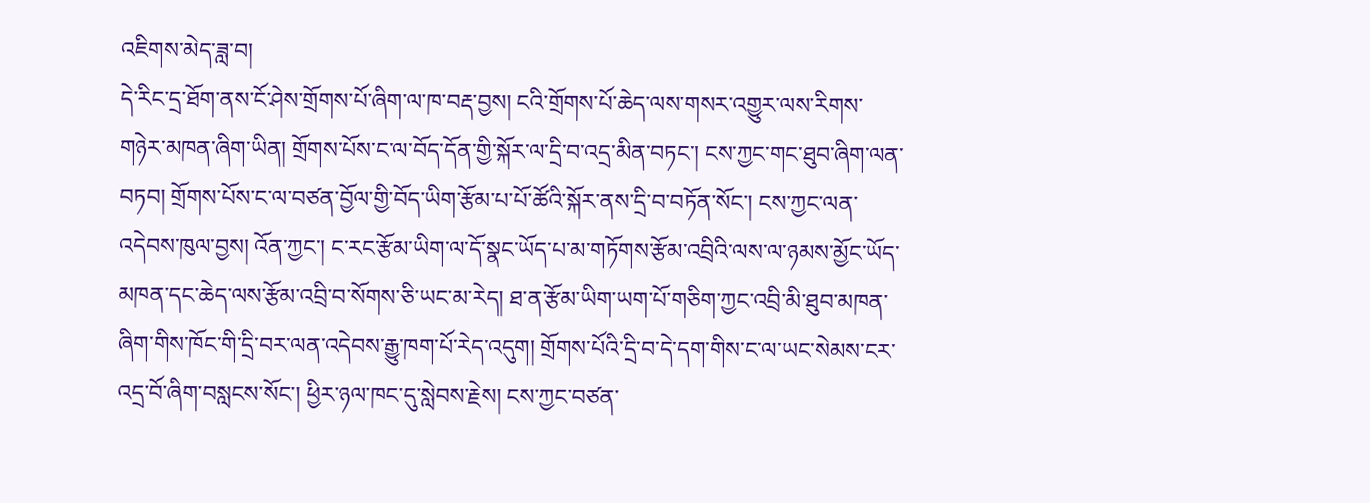འཇིགས་མེད་ཟླ་བ།
དེ་རིང་དྲ་ཐོག་ནས་ངོ་ཤེས་གྲོགས་པོ་ཞིག་ལ་ཁ་བརྡ་བྱས། ངའི་གྲོགས་པོ་ཆེད་ལས་གསར་འགྱུར་ལས་རིགས་གཉེར་མཁན་ཞིག་ཡིན། གྲོགས་པོས་ང་ལ་བོད་དོན་གྱི་སྐོར་ལ་དྲི་བ་འདྲ་མིན་བཏང་། ངས་ཀྱང་གང་ཐུབ་ཞིག་ལན་བཏབ། གྲོགས་པོས་ང་ལ་བཙན་བྱོལ་གྱི་བོད་ཡིག་རྩོམ་པ་པོ་ཚོའི་སྐོར་ནས་དྲི་བ་བཏོན་སོང་། ངས་ཀྱང་ལན་འདེབས་ཁུལ་བྱས། འོན་ཀྱང་། ང་རང་རྩོམ་ཡིག་ལ་དོ་སྣང་ཡོད་པ་མ་གཏོགས་རྩོམ་འབྲིའི་ལས་ལ་ཉམས་མྱོང་ཡོད་མཁན་དང་ཆེད་ལས་རྩོམ་འབྲི་བ་སོགས་ཅི་ཡང་མ་རེད། ཐ་ན་རྩོམ་ཡིག་ཡག་པོ་གཅིག་ཀྱང་འབྲི་མི་ཐུབ་མཁན་ཞིག་གིས་ཁོང་གི་དྲི་བར་ལན་འདེབས་རྒྱུ་ཁག་པོ་རེད་འདུག། གྲོགས་པོའི་དྲི་བ་དེ་དག་གིས་ང་ལ་ཡང་སེམས་ངར་འདྲ་བོ་ཞིག་བསླངས་སོང་། ཕྱིར་ཉལ་ཁང་དུ་སླེབས་རྗེས། ངས་ཀྱང་བཙན་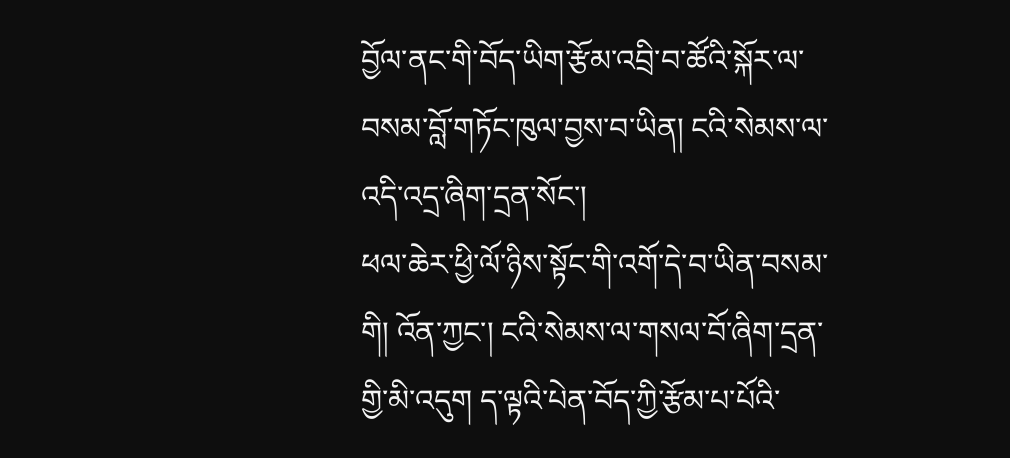བྱོལ་ནང་གི་བོད་ཡིག་རྩོམ་འབྲི་བ་ཚོའི་སྐོར་ལ་བསམ་བློ་གཏོང་ཁུལ་བྱས་བ་ཡིན། ངའི་སེམས་ལ་འདི་འདྲ་ཞིག་དྲན་སོང་།
ཕལ་ཆེར་ཕྱི་ལོ་ཉིས་སྟོང་གི་འགོ་དེ་བ་ཡིན་བསམ་གི། འོན་ཀྱང་། ངའི་སེམས་ལ་གསལ་བོ་ཞིག་དྲན་གྱི་མི་འདུག ད་ལྟའི་པེན་བོད་ཀྱི་རྩོམ་པ་པོའི་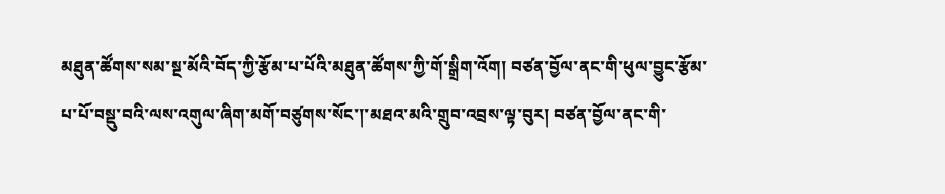མཐུན་ཚོགས་སམ་སྔ་མོའི་བོད་ཀྱི་རྩོམ་པ་པོའི་མཐུན་ཚོགས་ཀྱི་གོ་སྒྲིག་འོག། བཙན་བྱོལ་ནང་གི་ཕུལ་བྱུང་རྩོམ་པ་པོ་བསྡུ་བའི་ལས་འགུལ་ཞིག་མགོ་བཙུགས་སོང་།་མཐའ་མའི་གྲུབ་འབྲས་ལྟ་བུར། བཙན་བྱོལ་ནང་གི་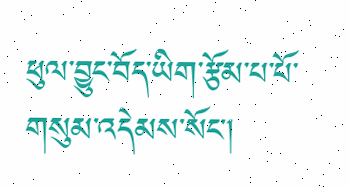ཕུལ་བྱུང་བོད་ཡིག་རྩོམ་པ་པོ་གསུམ་འདེམས་སོང་།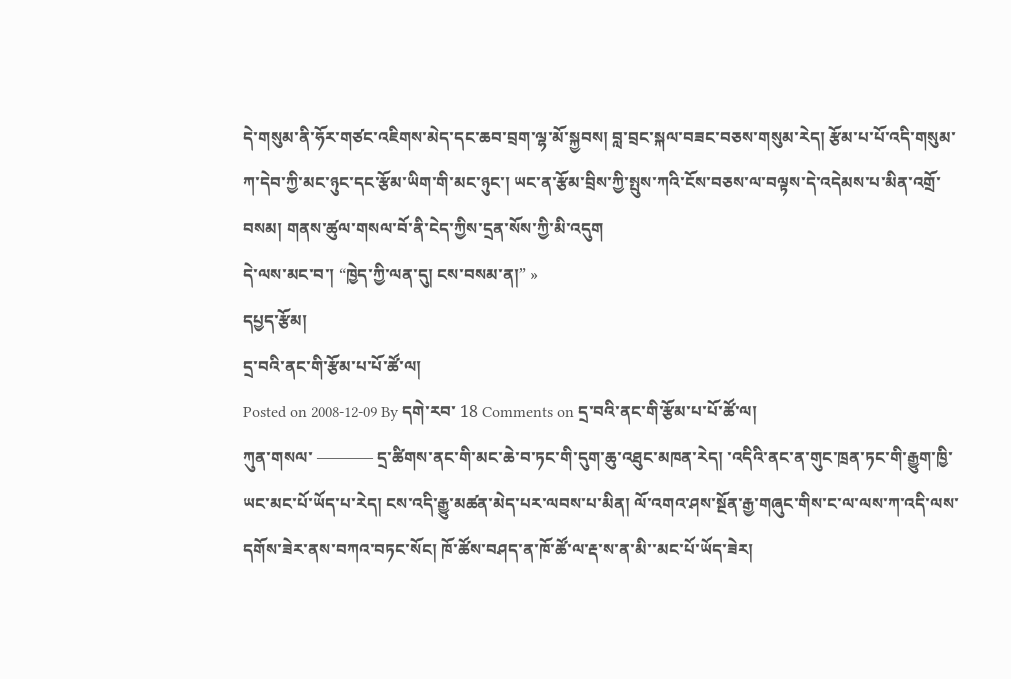དེ་གསུམ་ནི་ཧོར་གཙང་འཇིགས་མེད་དང་ཆབ་བྲག་ལྷ་མོ་སྐྱབས། བླ་བྲང་སྐལ་བཟང་བཅས་གསུམ་རེད། རྩོམ་པ་པོ་འདི་གསུམ་ཀ་དེབ་ཀྱི་མང་ཉུང་དང་རྩོམ་ཡིག་གི་མང་ཉུང་། ཡང་ན་རྩོམ་བྲིས་ཀྱི་སྤུས་ཀའི་ངོས་བཅས་ལ་བལྟས་དེ་འདེམས་པ་མིན་འགྲོ་བསམ། གནས་ཚུལ་གསལ་བོ་ནི་ངེད་ཀྱིས་དྲན་སོས་ཀྱི་མི་འདུག
དེ་ལས་མང་བ་། “ཁྱེད་ཀྱི་ལན་དུ། ངས་བསམ་ན།” »
དཔྱད་རྩོམ།
དྲ་བའི་ནང་གི་རྩོམ་པ་པོ་ཚོ་ལ།
Posted on 2008-12-09 By དགེ་རབ་ 18 Comments on དྲ་བའི་ནང་གི་རྩོམ་པ་པོ་ཚོ་ལ།
ཀུན་གསལ་ ———– དྲ་ཚིགས་ནང་གི་མང་ཆེ་བ་ཏང་གི་དུག་ཆུ་འཐུང་མཁན་རེད། ་འདིའི་ནང་ན་གུང་ཁྲན་ཏང་གི་རྒྱུག་ཁྱི་ཡང་མང་པོ་ཡོད་པ་རེད། ངས་འདི་རྒྱུ་མཚན་མེད་པར་ལབས་པ་མིན། ལོ་འགའ་ཤས་སྔོན་རྒྱ་གཞུང་གིས་ང་ལ་ལས་ཀ་འདི་ལས་དགོས་ཟེར་ནས་བཀའ་བཏང་སོང། ཁོ་ཚོས་བཤད་ན་ཁོ་ཚོ་ལ་རྡ་ས་ན་མི་་མང་པོ་ཡོད་ཟེར།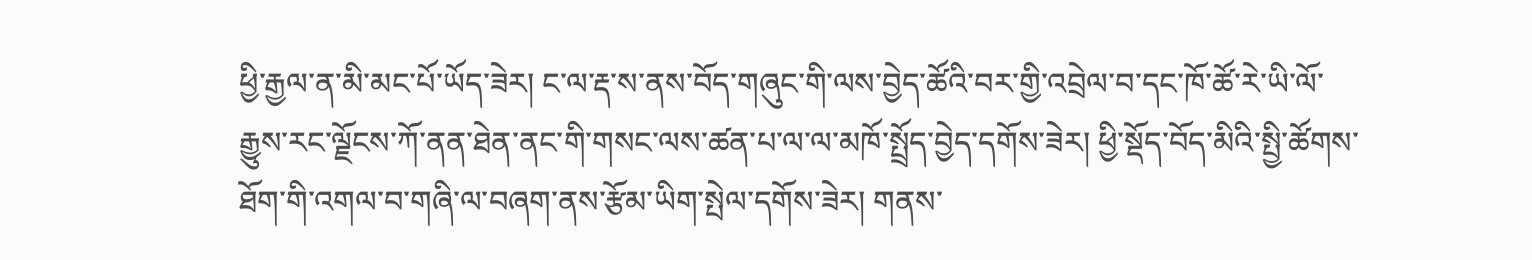ཕྱི་རྒྱལ་ན་མི་མང་པོ་ཡོད་ཟེར། ང་ལ་རྡ་ས་ནས་བོད་གཞུང་གི་ལས་བྱེད་ཚོའི་བར་གྱི་འབྲེལ་བ་དང་ཁོ་ཚོ་རེ་ཡི་ལོ་རྒྱུས་རང་ལྗོངས་ཀོ་ནན་ཐེན་ནང་གི་གསང་ལས་ཚན་པ་ལ་ལ་མཁོ་སྤྲོད་བྱེད་དགོས་ཟེར། ཕྱི་སྡོད་བོད་མིའི་སྤྱི་ཚོགས་ཐོག་གི་འགལ་བ་གཞི་ལ་བཞག་ནས་རྩོམ་ཡིག་སྤེལ་དགོས་ཟེར། གནས་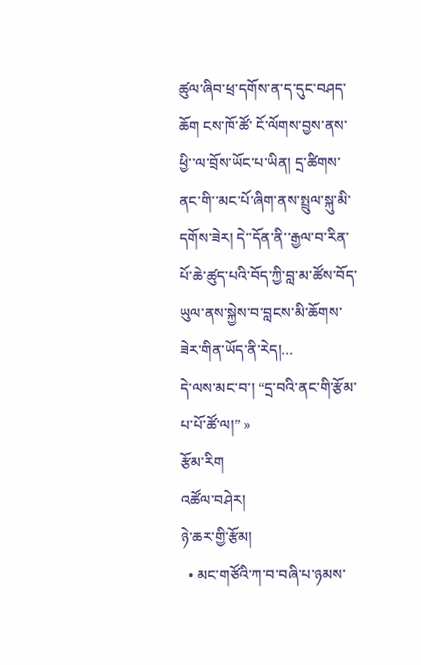ཚུལ་ཞིབ་ཕྲ་དགོས་ན་ད་དུང་བཤད་ཆོག ངས་ཁོ་ཚོ་ ངོ་ལོགས་བྱས་ནས་ཕྱི་་ལ་བྲོས་ཡོང་པ་ཡིན། དྲ་ཚིགས་ནང་གི་་མང་པོ་ཞིག་ནས་སྤྲུལ་སྐུ་མི་དགོས་ཟེར། དེ་་དོན་ནི་་རྒྱལ་བ་རིན་པོ་ཆེ་ཚུད་པའི་བོད་ཀྱི་བླ་མ་ཚོས་བོད་ཡུལ་ནས་སྐྱེས་བ་བླངས་མི་ཆོགས་ཟེར་གིན་ཡོད་ནི་རེད།…
དེ་ལས་མང་བ་། “དྲ་བའི་ནང་གི་རྩོམ་པ་པོ་ཚོ་ལ།” »
རྩོམ་རིག
འཚོལ་བཤེར།
ཉེ་ཆར་གྱི་རྩོམ།
  • མང་གཙོའི་ཀ་བ་བཞི་པ་ཉམས་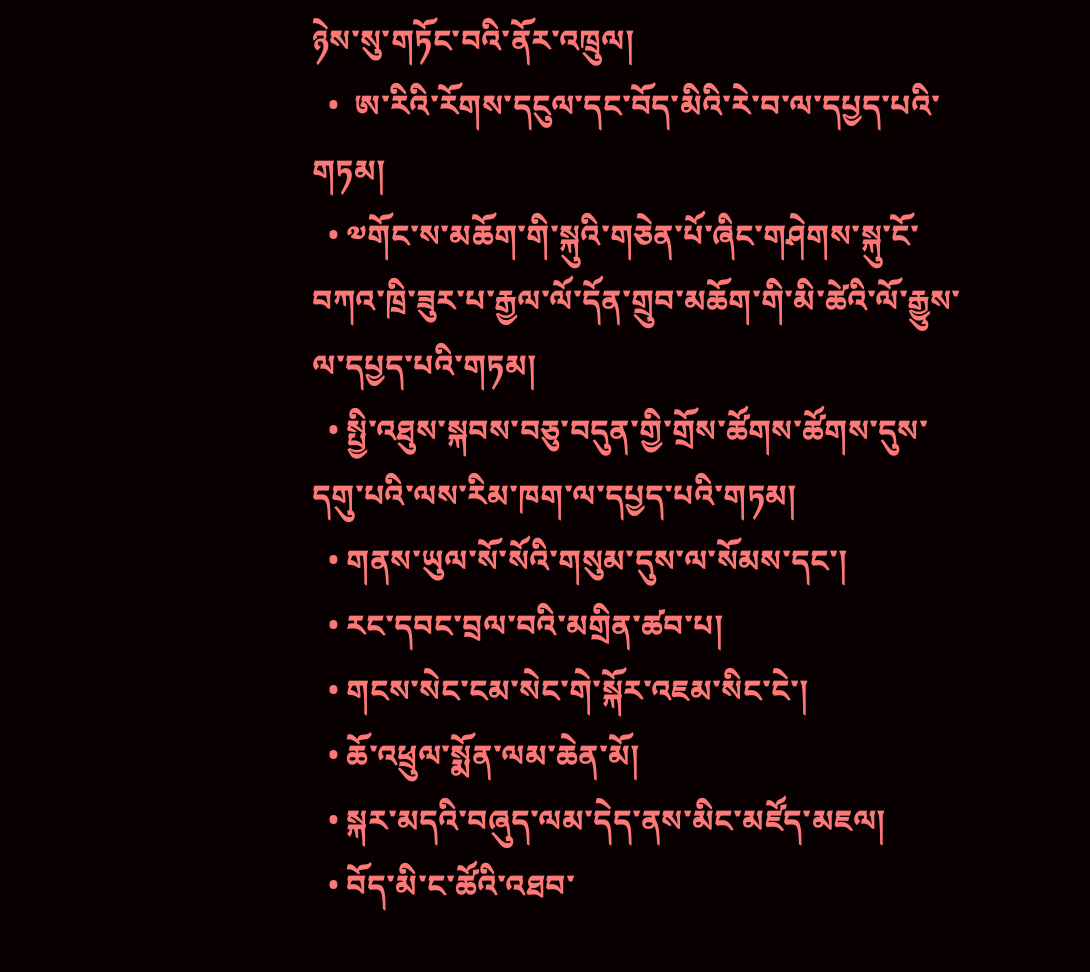ཉེས་སུ་གཏོང་བའི་ནོར་འཁྲུལ།
  •  ཨ་རིའི་རོགས་དངུལ་དང་བོད་མིའི་རེ་བ་ལ་དཔྱད་པའི་གཏམ།
  • ༧གོང་ས་མཆོག་གི་སྐུའི་གཅེན་པོ་ཞིང་གཤེགས་སྐུ་ངོ་བཀའ་ཁྲི་ཟུར་པ་རྒྱལ་ལོ་དོན་གྲུབ་མཆོག་གི་མི་ཚེའི་ལོ་རྒྱུས་ལ་དཔྱད་པའི་གཏམ།
  • སྤྱི་འཐུས་སྐབས་བཅུ་བདུན་གྱི་གྲོས་ཚོགས་ཚོགས་དུས་དགུ་པའི་ལས་རིམ་ཁག་ལ་དཔྱད་པའི་གཏམ།
  • གནས་ཡུལ་སོ་སོའི་གསུམ་དུས་ལ་སོམས་དང་།
  • རང་དབང་བྲལ་བའི་མགྲིན་ཚབ་པ།
  • གངས་སེང་ངམ་སེང་གེ་སྐོར་འཇམ་སིང་ངེ་།
  • ཆོ་འཕྲུལ་སྨོན་ལམ་ཆེན་མོ།
  • སྐར་མདའི་བཞུད་ལམ་དེད་ནས་མིང་མཛོད་མཇལ།
  • བོད་མི་ང་ཚོའི་འཐབ་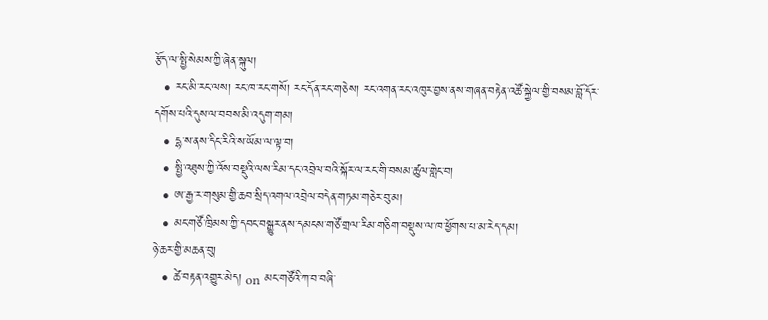རྩོད་ལ་སྤྱི་སེམས་ཀྱི་ཞེན་སྐུལ།
  • རང་མི་རང་ལས། རང་ཁ་རང་གསོ། རང་དོན་རང་གཅེས། རང་འགན་རང་འཁུར་བྱས་ནས་གཞན་བརྟེན་འཚོ་སྐྱེལ་གྱི་བསམ་བློ་དོར་དགོས་པའི་དུས་ལ་བབས་མི་འདུག་གམ།
  • དྷ་ས་ནས་དིང་རིའི་ས་ཡོམ་ལ་ལྟ་བ།
  • སྤྱི་འཐུས་ཀྱི་འོས་བསྡུའི་ལས་རིམ་དང་འབྲེལ་བའི་སྐོར་ལ་རང་གི་བསམ་ཚུལ་གླེང་བ།
  • ཨ་རྒྱ་ར་གསུམ་གྱི་ཆབ་སྲིད་འགལ་འབྲེལ་བདེན་གཏམ་གཅེར་བུ་མ།
  • མང་གཙོ་ཁྲིམས་ཀྱི་དབང་བསྒྱུར་ནས་དམངས་གཙོ་གྲལ་རིམ་གཅིག་བསྡུས་ལ་ཁ་ཕྱོགས་པ་མ་རེད་དམ།
ཉེ་ཆར་གྱི་མཆན་བུ།
  • ཚེ་བརྟན་འགྱུར་མེད། on མང་གཙོའི་ཀ་བ་བཞི་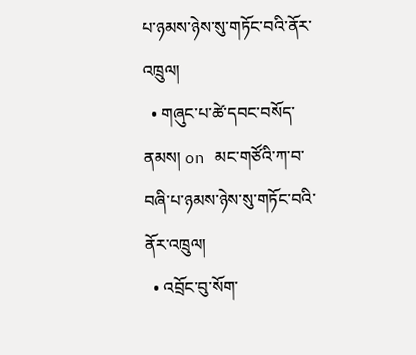པ་ཉམས་ཉེས་སུ་གཏོང་བའི་ནོར་འཁྲུལ།
  • གཞུང་པ་ཚེ་དབང་བསོད་ནམས། on མང་གཙོའི་ཀ་བ་བཞི་པ་ཉམས་ཉེས་སུ་གཏོང་བའི་ནོར་འཁྲུལ།
  • འབྲོང་བུ་སོག་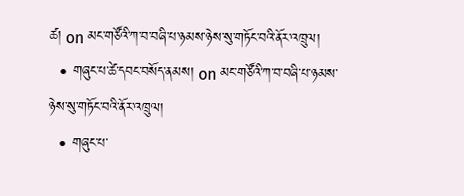ཚ། on མང་གཙོའི་ཀ་བ་བཞི་པ་ཉམས་ཉེས་སུ་གཏོང་བའི་ནོར་འཁྲུལ།
  • གཞུང་པ་ཚེ་དབང་བསོད་ནམས། on མང་གཙོའི་ཀ་བ་བཞི་པ་ཉམས་ཉེས་སུ་གཏོང་བའི་ནོར་འཁྲུལ།
  • གཞུང་པ་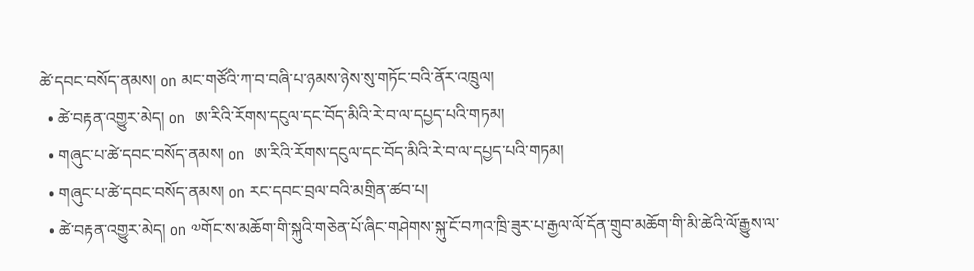ཚེ་དབང་བསོད་ནམས། on མང་གཙོའི་ཀ་བ་བཞི་པ་ཉམས་ཉེས་སུ་གཏོང་བའི་ནོར་འཁྲུལ།
  • ཚེ་བརྟན་འགྱུར་མེད། on  ཨ་རིའི་རོགས་དངུལ་དང་བོད་མིའི་རེ་བ་ལ་དཔྱད་པའི་གཏམ།
  • གཞུང་པ་ཚེ་དབང་བསོད་ནམས། on  ཨ་རིའི་རོགས་དངུལ་དང་བོད་མིའི་རེ་བ་ལ་དཔྱད་པའི་གཏམ།
  • གཞུང་པ་ཚེ་དབང་བསོད་ནམས། on རང་དབང་བྲལ་བའི་མགྲིན་ཚབ་པ།
  • ཚེ་བརྟན་འགྱུར་མེད། on ༧གོང་ས་མཆོག་གི་སྐུའི་གཅེན་པོ་ཞིང་གཤེགས་སྐུ་ངོ་བཀའ་ཁྲི་ཟུར་པ་རྒྱལ་ལོ་དོན་གྲུབ་མཆོག་གི་མི་ཚེའི་ལོ་རྒྱུས་ལ་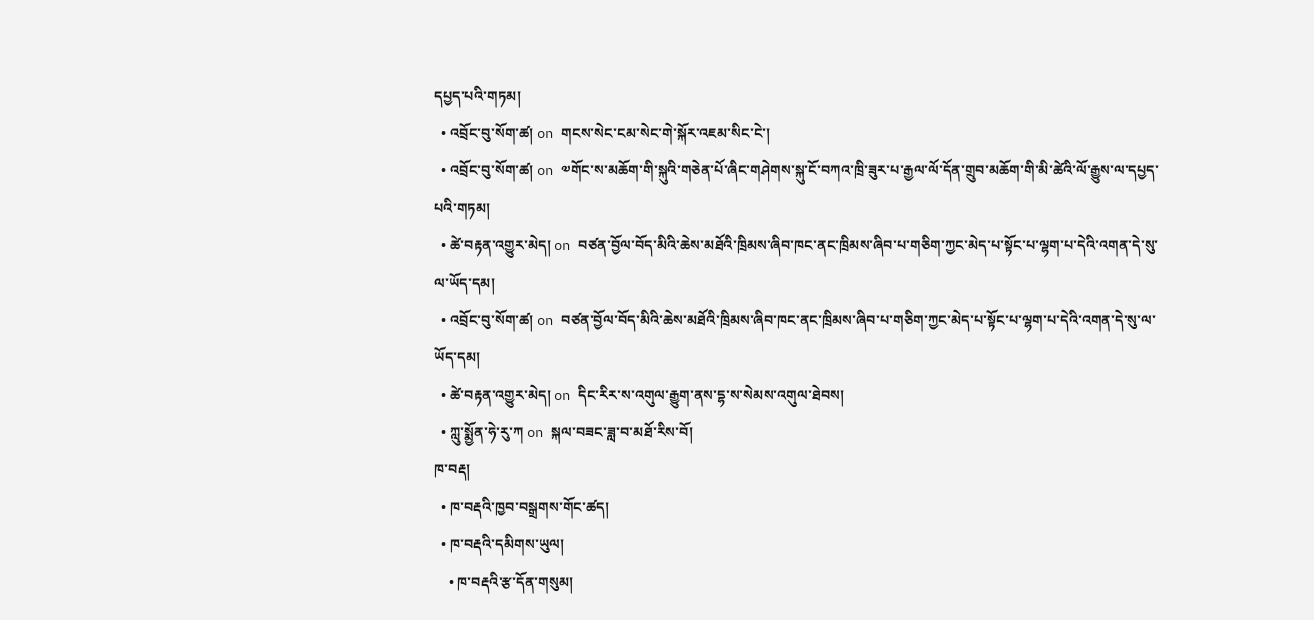དཔྱད་པའི་གཏམ།
  • འབྲོང་བུ་སོག་ཚ། on གངས་སེང་ངམ་སེང་གེ་སྐོར་འཇམ་སིང་ངེ་།
  • འབྲོང་བུ་སོག་ཚ། on ༧གོང་ས་མཆོག་གི་སྐུའི་གཅེན་པོ་ཞིང་གཤེགས་སྐུ་ངོ་བཀའ་ཁྲི་ཟུར་པ་རྒྱལ་ལོ་དོན་གྲུབ་མཆོག་གི་མི་ཚེའི་ལོ་རྒྱུས་ལ་དཔྱད་པའི་གཏམ།
  • ཚེ་བརྟན་འགྱུར་མེད། on བཙན་བྱོལ་བོད་མིའི་ཆེས་མཐོའི་ཁྲིམས་ཞིབ་ཁང་ནང་ཁྲིམས་ཞིབ་པ་གཅིག་ཀྱང་མེད་པ་སྟོང་པ་ལྷག་པ་དེའི་འགན་དེ་སུ་ལ་ཡོད་དམ།
  • འབྲོང་བུ་སོག་ཚ། on བཙན་བྱོལ་བོད་མིའི་ཆེས་མཐོའི་ཁྲིམས་ཞིབ་ཁང་ནང་ཁྲིམས་ཞིབ་པ་གཅིག་ཀྱང་མེད་པ་སྟོང་པ་ལྷག་པ་དེའི་འགན་དེ་སུ་ལ་ཡོད་དམ།
  • ཚེ་བརྟན་འགྱུར་མེད། on དིང་རིར་ས་འགུལ་རྒྱུག་ནས་དྷ་ས་སེམས་འགུལ་ཐེབས།
  • ཀླུ་སྨྱོན་ཧེ་རུ་ཀ on སྐལ་བཟང་ཟླ་བ་མཐོ་རིས་བོ།
ཁ་བརྡ།
  • ཁ་བརྡའི་ཁྱབ་བསྒྲགས་གོང་ཚད།
  • ཁ་བརྡའི་དམིགས་ཡུལ།
    • ཁ་བརྡའི་རྩ་དོན་གསུམ།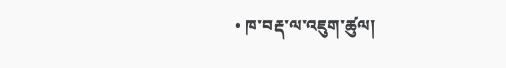• ཁ་བརྡ་ལ་འཇུག་ཚུལ།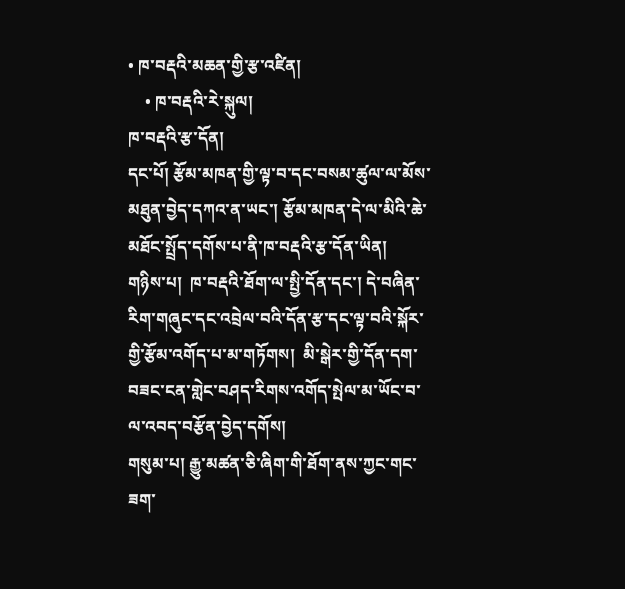• ཁ་བརྡའི་མཆན་གྱི་རྩ་འཛིན།
    • ཁ་བརྡའི་རེ་སྐུལ།
ཁ་བརྡའི་རྩ་དོན།
དང་པོ། རྩོམ་མཁན་གྱི་ལྟ་བ་དང་བསམ་ཚུལ་ལ་མོས་མཐུན་བྱེད་དཀའ་ན་ཡང་། རྩོམ་མཁན་དེ་ལ་མིའི་ཆེ་མཐོང་སྤྲོད་དགོས་པ་ནི་ཁ་བརྡའི་རྩ་དོན་ཡིན།
གཉིས་པ།  ཁ་བརྡའི་ཐོག་ལ་སྤྱི་དོན་དང་། དེ་བཞིན་རིག་གཞུང་དང་འབྲེལ་བའི་དོན་རྩ་དང་ལྟ་བའི་སྐོར་གྱི་རྩོམ་འགོད་པ་མ་གཏོགས།  མི་སྒེར་གྱི་དོན་དག་བཟང་ངན་གླེང་བཤད་རིགས་འགོད་སྤེལ་མ་ཡོང་བ་ལ་འབད་བརྩོན་བྱེད་དགོས།
གསུམ་པ། རྒྱུ་མཚན་ཅི་ཞིག་གི་ཐོག་ནས་ཀྱང་གང་ཟག་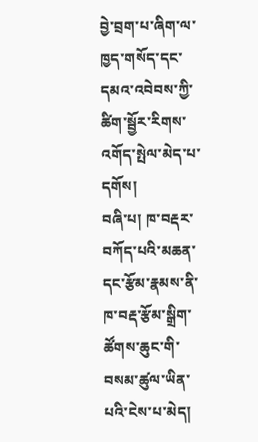བྱེ་བྲག་པ་ཞིག་ལ་ཁྱད་གསོད་དང་དམའ་འབེབས་ཀྱི་ཚིག་སྦྱོར་རིགས་འགོད་སྤེལ་མེད་པ་དགོས།
བཞི་པ། ཁ་བརྡར་བཀོད་པའི་མཆན་དང་རྩོམ་རྣམས་ནི་ཁ་བརྡ་རྩོམ་སྒྲིག་ཚོགས་ཆུང་གི་བསམ་ཚུལ་ཡིན་པའི་ངེས་པ་མེད།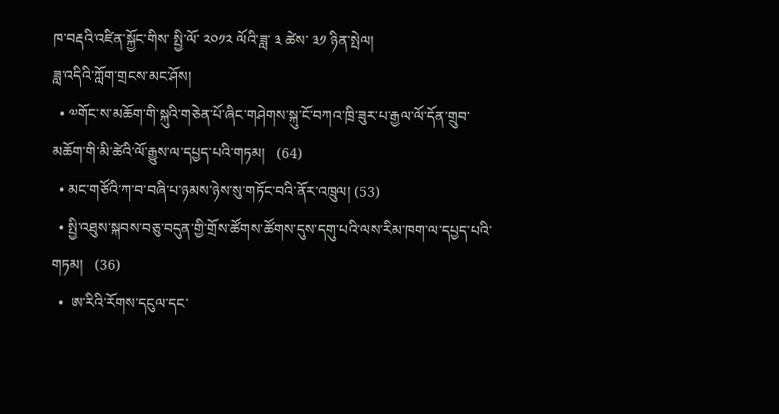ཁ་བརྡའི་འཛིན་སྐྱོང་གིས་ སྤྱི་ལོ་ ༢༠༡༢ ལོའི་ཟླ་ ༣ ཚེས་ ༣༡ ཉིན་སྤེལ།
ཟླ་འདིའི་ཀློག་གྲངས་མང་ཤོས།
  • ༧གོང་ས་མཆོག་གི་སྐུའི་གཅེན་པོ་ཞིང་གཤེགས་སྐུ་ངོ་བཀའ་ཁྲི་ཟུར་པ་རྒྱལ་ལོ་དོན་གྲུབ་མཆོག་གི་མི་ཚེའི་ལོ་རྒྱུས་ལ་དཔྱད་པའི་གཏམ།   (64)
  • མང་གཙོའི་ཀ་བ་བཞི་པ་ཉམས་ཉེས་སུ་གཏོང་བའི་ནོར་འཁྲུལ། (53)
  • སྤྱི་འཐུས་སྐབས་བཅུ་བདུན་གྱི་གྲོས་ཚོགས་ཚོགས་དུས་དགུ་པའི་ལས་རིམ་ཁག་ལ་དཔྱད་པའི་གཏམ།   (36)
  •  ཨ་རིའི་རོགས་དངུལ་དང་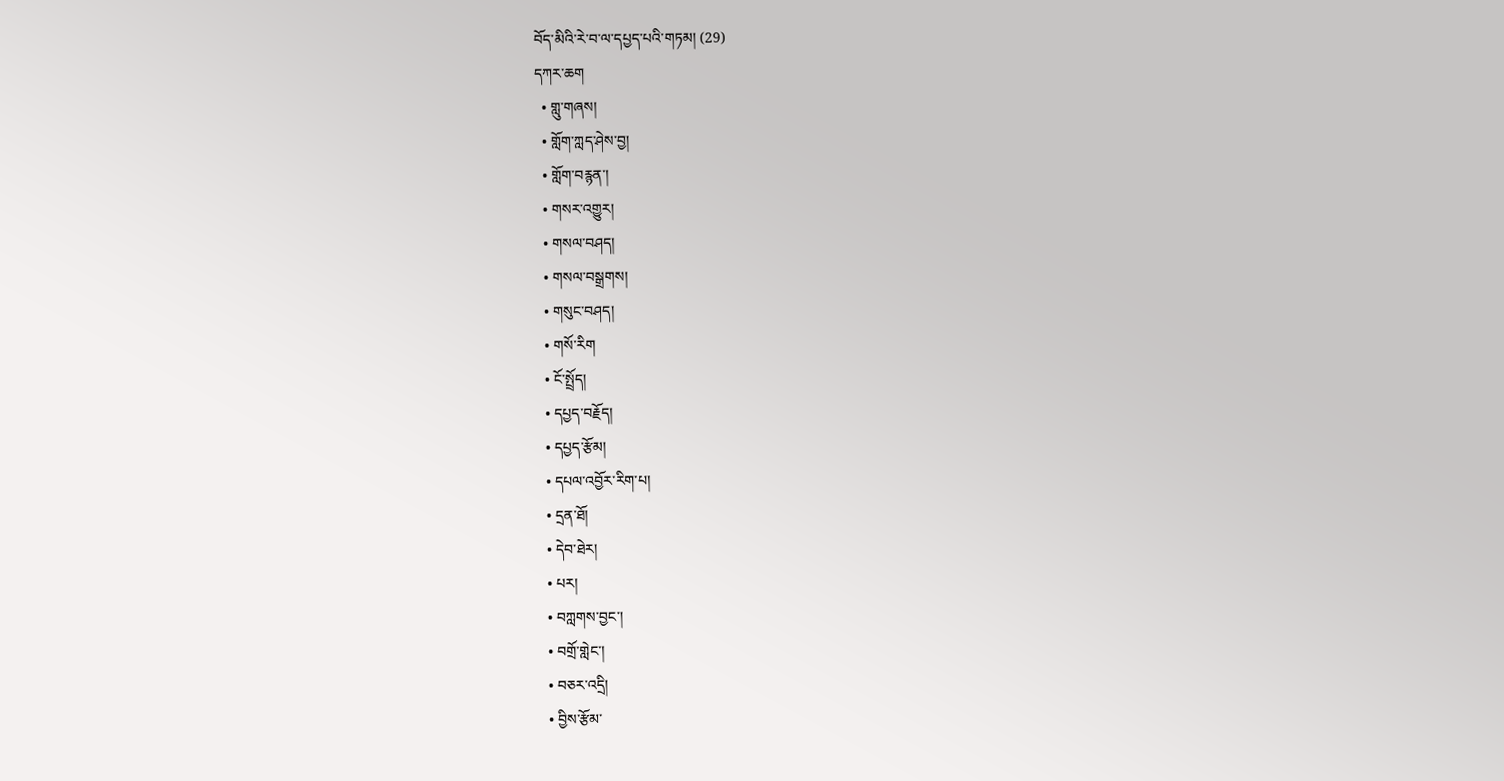བོད་མིའི་རེ་བ་ལ་དཔྱད་པའི་གཏམ། (29)
དཀར་ཆག
  • གླུ་གཞས།
  • གློག་ཀླད་ཤེས་བྱ།
  • གློག་བརྙན་།
  • གསར་འགྱུར།
  • གསལ་བཤད།
  • གསལ་བསྒྲགས།
  • གསུང་བཤད།
  • གསོ་རིག
  • ངོ་སྤྲོད།
  • དཔྱད་བརྗོད།
  • དཔྱད་རྩོམ།
  • དཔལ་འབྱོར་རིག་པ།
  • དྲན་ཐོ།
  • དེབ་ཐེར།
  • པར།
  • བཀླགས་བྱང་།
  • བགྲོ་གླེང་།
  • བཅར་འདྲི།
  • བྱིས་རྩོམ་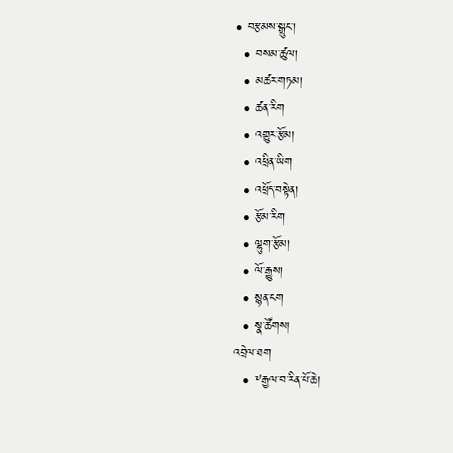• བརྩམས་སྒྲུང་།
  • བསམ་ཚུལ།
  • མཚར་གཏམ།
  • ཚན་རིག
  • འགྱུར་རྩོམ།
  • འཕྲིན་ཡིག
  • འཕྲོད་བསྟེན།
  • རྩོམ་རིག
  • ལྷུག་རྩོམ།
  • ལོ་རྒྱུས།
  • སྙན་ངག
  • སྣ་ཚོགས།
འབྲེལ་ཐག
  • ༸རྒྱལ་བ་རིན་པོ་ཆེ།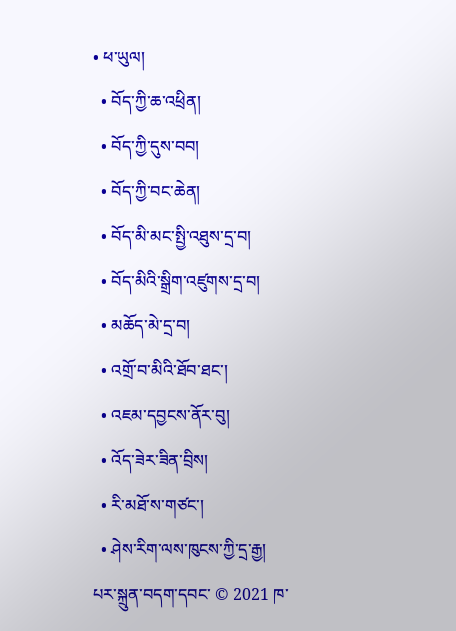• ཕ་ཡུལ།
  • བོད་ཀྱི་ཆ་འཕྲིན།
  • བོད་ཀྱི་དུས་བབ།
  • བོད་ཀྱི་བང་ཆེན།
  • བོད་མི་མང་སྤྱི་འཐུས་དྲ་བ།
  • བོད་མིའི་སྒྲིག་འཛུགས་དྲ་བ།
  • མཆོད་མེ་དྲ་བ།
  • འགྲོ་བ་མིའི་ཐོབ་ཐང་།
  • འཇམ་དབྱངས་ནོར་བུ།
  • འོད་ཟེར་ཟིན་བྲིས།
  • རི་མཐོ་ས་གཙང་།
  • ཤེས་རིག་ལས་ཁུངས་ཀྱི་དྲ་རྒྱ།
པར་སྐྲུན་བདག་དབང་ © 2021 ཁ་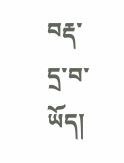བརྡ་དྲ་བ་ཡོད།